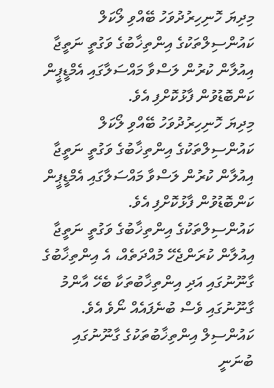މިދިޔަ ހޮނިހިރުދުވަހު ބޭއްވި ލޯކަލް ކައުންސިލްތަކުގެ އިންތިޚާބުގެ ވަގުތީ ނަތީޖާ އިއުލާން ކުރުން ލަސްވާ މައްސަލާގައި އެމްޑީޕީން ކަންބޮޑުވުން ފާޅުކޮށްފި އެވެ.
މިދިޔަ ހޮނިހިރުދުވަހު ބޭއްވި ލޯކަލް ކައުންސިލްތަކުގެ އިންތިޚާބުގެ ވަގުތީ ނަތީޖާ އިއުލާން ކުރުން ލަސްވާ މައްސަލާގައި އެމްޑީޕީން ކަންބޮޑުވުން ފާޅުކޮށްފި އެވެ.
ކައުންސިލްތަކުގެ އިންތިޚާބުގެ ވަގުތީ ނަތީޖާ އިއުލާން ކުރަންޖެހޭ މުއްދަތެއް، އެ އިންތިޚާބުގެ ގާނޫނުގައި އަދި އިންތިޚާބުތަކާ ބެހޭ އާންމު ގާނޫނުގައި ވެސް ބުނެފައެއް ނޯވެ އެވެ. ކައުންސިލް އިންތިޚާބުތަކުގެ ގާނޫނުގައި ބުނަނީ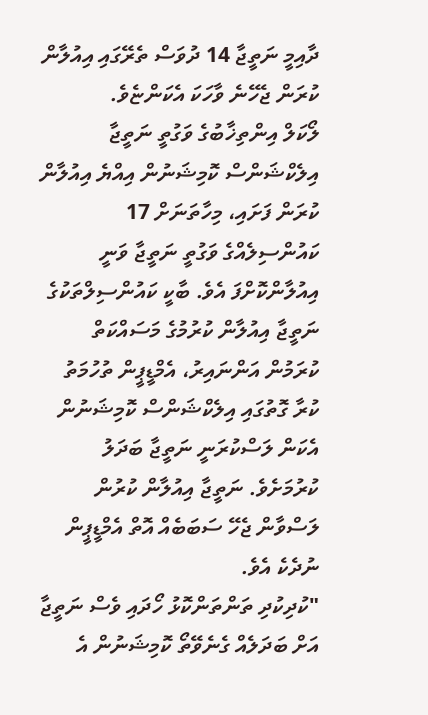ދާއިމީ ނަތީޖާ 14 ދުވަސް ތެރޭގައި އިއުލާން ކުރަން ޖެހޭނެ ވާހަކަ އެކަންޏެވެ.
ލޯކަލް އިންތިޚާބުގެ ވަގުތީ ނަތީޖާ އިލެކްޝަންސް ކޮމިޝަނުން އިއްޔެ އިއުލާން ކުރަން ފަށައި، މިހާތަނަށް 17 ކައުންސިލެއްގެ ވަގުތީ ނަތީޖާ ވަނީ އިއުލާންކޮށްފަ އެވެ. ބާކީ ކައުންސިލްތަކުގެ ނަތީޖާ އިއުލާން ކުރުމުގެ މަސައްކަތް ކުރަމުން އަންނައިރު، އެމްޑީޕީން ތުހުމަތު ކުރާ ގޮތުގައި އިލެކްޝަންސް ކޮމިޝަނުން އެކަން ލަސްކުރަނީ ނަތީޖާ ބަދަލު ކުރުމަށެވެ. ނަތީޖާ އިއުލާން ކުރުން ލަސްވާން ޖެހޭ ސަބަބެއް އޮތް އެމްޑީޕީން ނުދެކެ އެވެ.
"ކުދިކުދި ތަންތަންކޮޅު ހޯދައި ވެސް ނަތީޖާ އަށް ބަދަލެއް ގެނެވޭތޯ ކޮމިޝަނުން އެ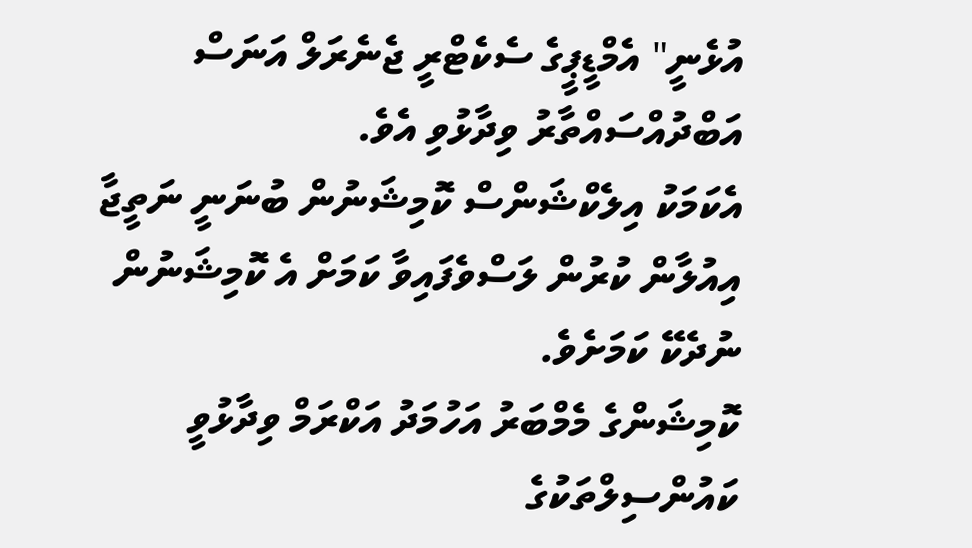އުޅެނީ" އެމްޑީޕީގެ ސެކެޓްރީ ޖެނެރަލް އަނަސް އަބްދުއްސައްތާރު ވިދާޅުވި އެވެ.
އެކަމަކު އިލެކްޝަންސް ކޮމިޝަނުން ބުނަނީ ނަތީޖާ އިއުލާން ކުރުން ލަސްވެފައިވާ ކަމަށް އެ ކޮމިޝަނުން ނުދެކޭ ކަމަށެވެ.
ކޮމިޝަންގެ މެމްބަރު އަހުމަދު އަކްރަމް ވިދާޅުވީ ކައުންސިލްތަކުގެ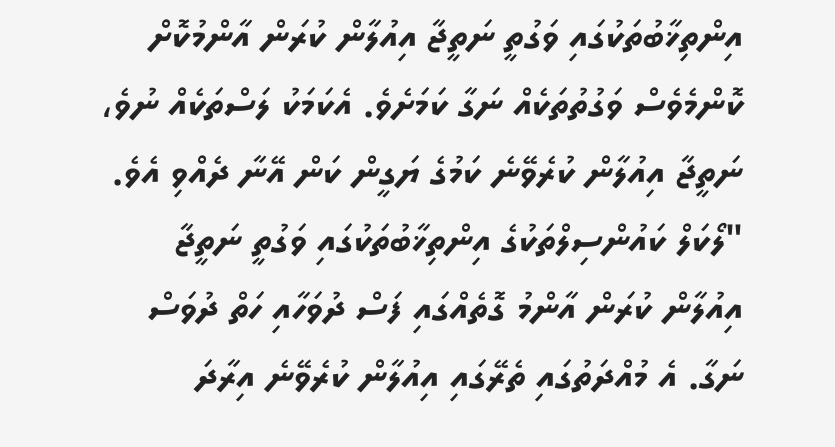އިންތިޚާބުތަކުގައި ވަގުތީ ނަތީޖާ އިއުލާން ކުރަން އާންމުކޮށް ކޮންމެވެސް ވަގުތުތަކެއް ނަގާ ކަމަށެވެ. އެކަމަކު ލަސްތަކެއް ނުވެ، ނަތީޖާ އިއުލާން ކުރެވޭނެ ކަމުގެ ޔަގީން ކަން އޭނާ ދެއްވި އެވެ.
"ލޯކަލް ކައުންސިލްތަކުގެ އިންތިޚާބުތަކުގައި ވަގުތީ ނަތީޖާ އިއުލާން ކުރަން އާންމު ގޮތެއްގައި ފަސް ދުވަހާއި ހަތް ދުވަސް ނަގާ. އެ މުއްދަތުގައި ތެރޭގައި އިއުލާން ކުރެވޭނެ އިރާދަ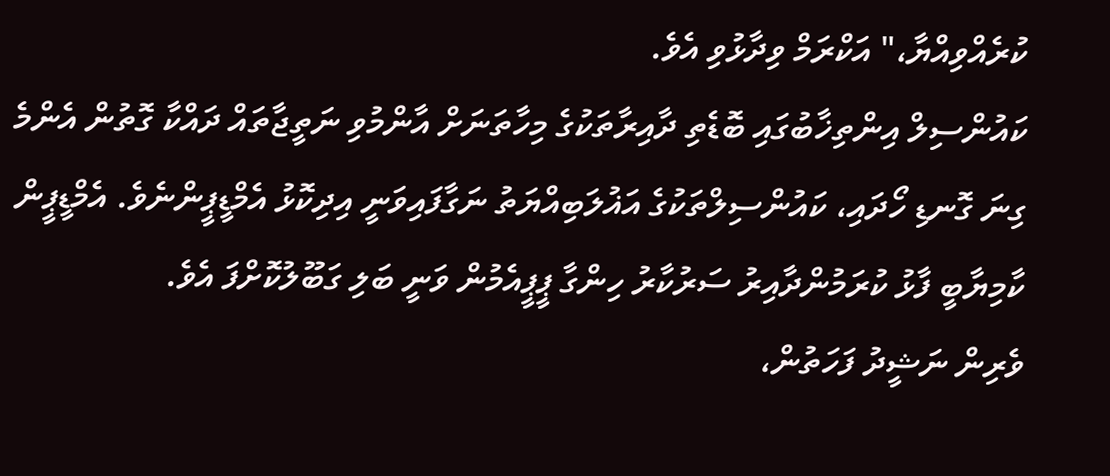ކުރެއްވިއްޔާ،" އަކްރަމް ވިދާޅުވި އެވެ.
ކައުންސިލް އިންތިޚާބުގައި ބޮޑެތި ދާއިރާތަކުގެ މިހާތަނަށް އާންމުވި ނަތީޖާތައް ދައްކާ ގޮތުން އެންމެ ގިނަ ގޮނޑި ހޯދައި، ކައުންސިލްތަކުގެ އަޣުލަބިއްޔަތު ނަގާފައިވަނީ އިދިކޮޅު އެމްޑީޕީންނެވެ. އެމްޑީޕީން ކާމިޔާބީ ފާޅު ކުރަމުންދާއިރު ސަރުކާރު ހިންގާ ޕީޕީއެމުން ވަނީ ބަލި ގަބޫލުކޮށްފަ އެވެ.
ވެރިން ނަޝީދު ފަހަތުން،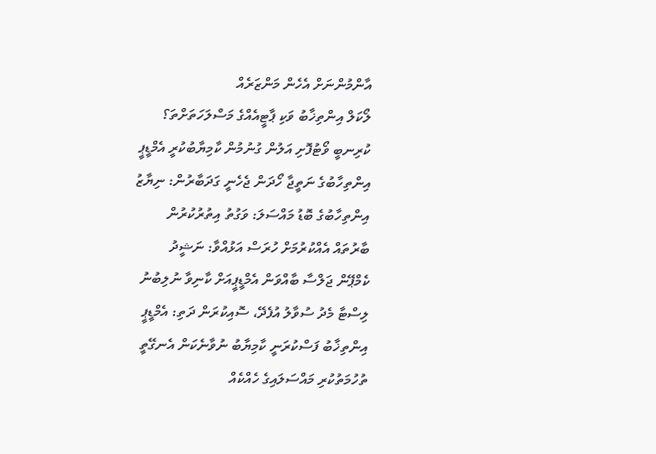އާންމުންނަށް އެހެން މަންޒަރެއް
ލޯކަލް އިންތިޚާބު ވަކި ޕާޓީއެއްގެ މަސްލަހަތަށްތަ؟
ކުރިނބީ ވޯޓުފޮށި އަލުން ގުނުމުން ކާމިޔާބުކުރީ އެމްޑީޕީ
އިންތިހާބުގެ ނަތީޖާ ހޯދަން ޖެހެނީ ގަދަބާރުން: ނިޔާޒު
އިންތިހާބުގެ ބޮޑު މައްސަލަ: ވަގުތު އިތުރުކުރުން
ބާރުތައް އެއްކުރުމަށް ހުރަސް އަޅުއްވާ: ނަޝީދު
ކެމްޕޭން ޖަލްސާ ބާއްވަން އެމްޑީޕީއަށް ކާނިވާ ނުލިބުނު
ލިސްޓާ މެދު ސުވާލު އުފެދޭ، ސޮއިކުރަން ދަތި: އެމްޑީޕީ
އިންތިޚާބު ފަސްކުރަނީ ކާމިޔާބު ނުވާނެކަން އެނގޭތީ
ތުހުމަތުކުރި މައްސަލައިގެ ހެއްކެއް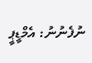ނުފެނުނު: އެމްޑީޕީ